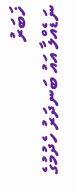ޚަބަރު
ނަޑެއްލާ އައު ބަނދަރު ހެދުމުގެ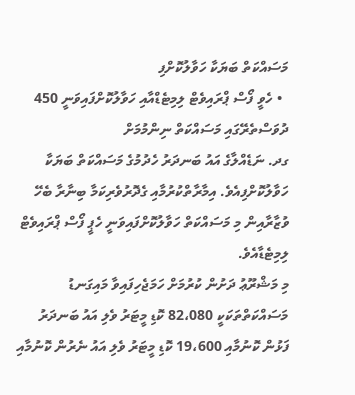މަސައްކަތް ބަޔަކާ ހަވާލުކޮށްފި
  • ހެވީ ފޯސް ޕްރައިވެޓް ލިމިޓެޑްއާއި ހަވާލުކޮށްފައިވަނީ 450 ދުވަސްތެރޭގައި މަސައްކަތް ނިންމުމަށް
ގދ. ނަޑެއްލާގެ އައު ބަނދަރު ހެދުމުގެ މަސައްކަތް ބަޔަކާ ހަވާލުކޮށްފިއެވެ. އިމާރާތްކުރުމާއި ގެދޮރުވެރިކަމާ ބިނާރާ ބެހޭ ވުޒާރާއިން މި މަސައްކަތް ހަވާލުކޮށްފައިވަނީ ހެޕީ ފޯސް ޕްރައިވެޓް ލިމިޓެޑާއެވެ.
މި މަޝްރޫޢު ދަށުން ކުރުމަށް ހަމަޖެހިފައިވާ މައިގަނޑު މަސައްކަތްތަކަކީ 82،080 ކޮޑި މީޓަރު ވެލި އައު ބަނދަރު ފަޅުން ކޮނުމާއި 19،600 ކޮޑި މީޓަރު ވެލި އައު ނެރުން ކޮނުމާއި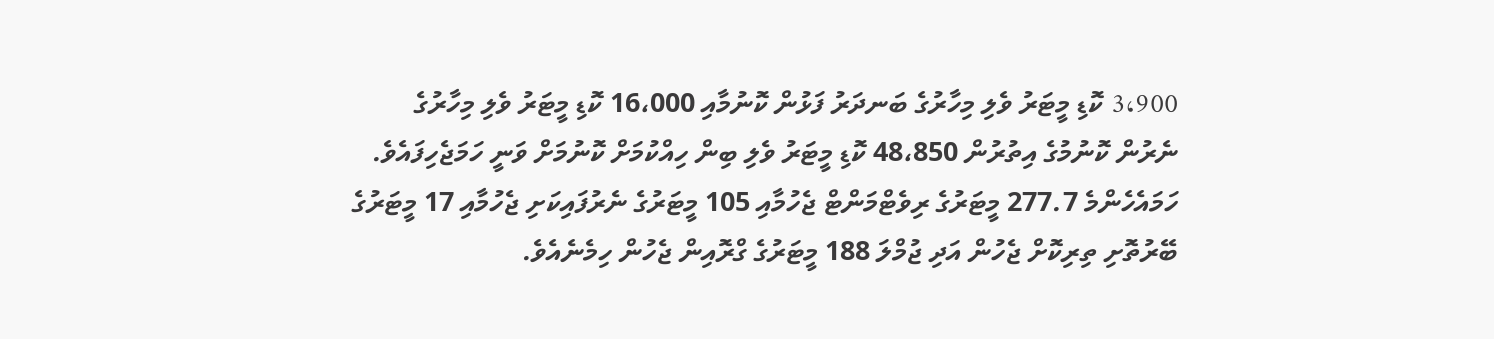3،900 ކޮޑި މީޓަރު ވެލި މިހާރުގެ ބަނދަރު ފަޅުން ކޮނުމާއި 16،000 ކޮޑި މީޓަރު ވެލި މިހާރުގެ ނެރުން ކޮނުމުގެ އިތުރުން 48،850 ކޮޑި މީޓަރު ވެލި ބިން ހިއްކުމަށް ކޮނުމަށް ވަނީ ހަމަޖެހިފައެވެ.
ހަމައެހެންމެ 277.7 މީޓަރުގެ ރިވެޓްމަންޓް ޖެހުމާއި 105 މީޓަރުގެ ނެރުފައިކަށި ޖެހުމާއި 17 މީޓަރުގެ ބޭރުތޮށި ތިރިކޮށް ޖެހުން އަދި ޖުމްލަ 188 މީޓަރުގެ ގްރޮއިން ޖެހުން ހިމެނެއެވެ.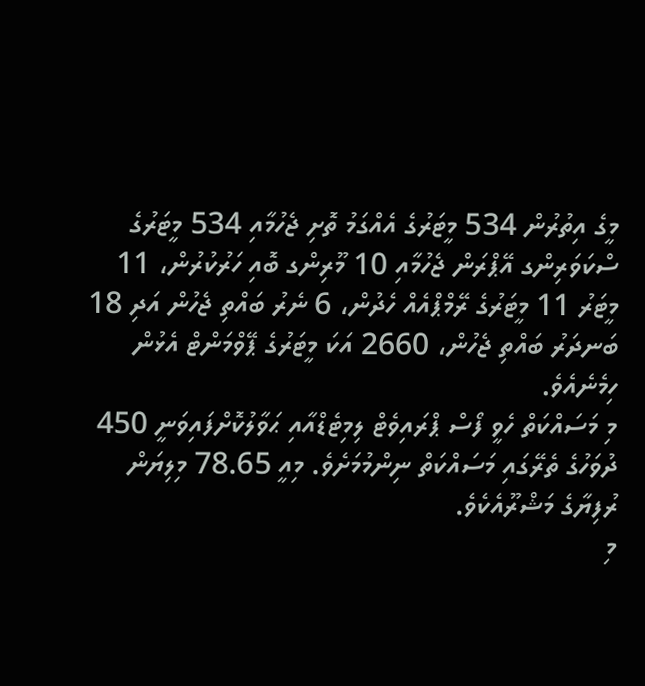މީގެ އިތުރުން 534 މީޓަރުގެ އެއްގަމު ތޮށި ޖެހުމާއި 534 މީޓަރުގެ ސްކަވަރިންގ އޭޕްރަން ޖެހުމާއި 10 މޫރިންގ ބޮއި ހަރުކުރުން، 11 މީޓަރު 11 މީޓަރުގެ ރޭމްޕްއެއް ހެދުން، 6 ނެރު ބައްތި ޖެހުން އަދި 18 ބަނދަރު ބައްތި ޖެހުން، 2660 އަކަ މީޓަރުގެ ޕޭވްމަންޓް އެޅުން ހިމެނެއެވެ.
މި މަސައްކަތް ހެވީ ފޯސް ޕްރައިވެޓް ލިމިޓެޑްއާއި ޙަވާލުކޮށްފައިވަނީ 450 ދުވަހުގެ ތެރޭގައި މަސައްކަތް ނިންމުމަށެވެ. މިއީ 78.65 މިލިޔަން ރުފިޔާގެ މަޝްރޫއެކެވެ.
މި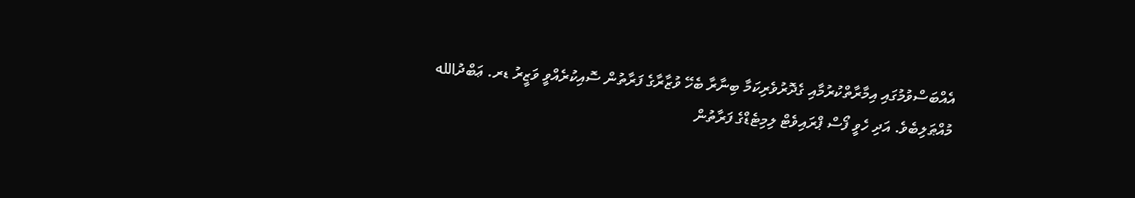އެއްބަސްވުމުގައި އިމާރާތްކުރުމާއި ގެދޮރުވެރިކަމާ ބިނާރާ ބެހޭ ވުޒާރާގެ ފަރާތުން ސޮއިކުރެއްވީ ވަޒީރު ޑރ. ޢަބްދުالله މުއްޠަލިބެވެ. އަދި ހެވީ ފޯސް ޕްރައިވެޓް ލިމިޓެޑްގެ ފަރާތުން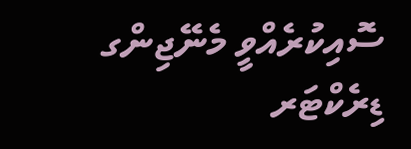ސޮއިކުރެއްވީ މެނޭޖިންގ ޑިރެކްޓަރ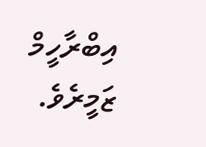އިބްރާހީމް ޒަމީރެވެ.